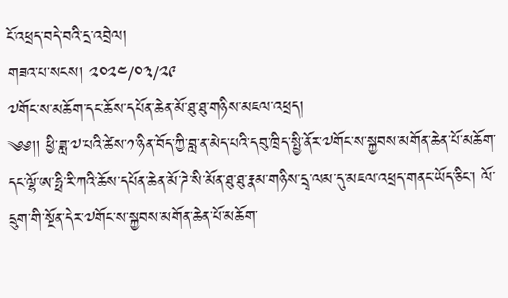ངོ་འཕྲད་བདེ་བའི་དྲ་འབྲེལ།
གཟའ་པ་སངས། ༢༠༢༤/༠༣/༢༩
༧གོང་ས་མཆོག་དང་ཆོས་དཔོན་ཆེན་མོ་ཐུ་ཐུ་གཉིས་མཇལ་འཕྲད།
༄༅།། ཕྱི་ཟླ་༧་པའི་ཚེས་༡་ཉིན་བོད་ཀྱི་བླ་ན་མེད་པའི་དབུ་ཁྲིད་སྤྱི་ནོར་༧གོང་ས་སྐྱབས་མགོན་ཆེན་པོ་མཆོག་དང་ལྷོ་ཨ་ཧྥི་རི་ཀའི་ཆོས་དཔོན་ཆེན་མོ་ཌེ་སི་མོན་ཐུ་ཐུ་རྣམ་གཉིས་དྲྭ་ལམ་དུ་མཇལ་འཕྲད་གནང་ཡོད་ཅིང་། ལོ་དྲུག་གི་སྔོན་དེར་༧གོང་ས་སྐྱབས་མགོན་ཆེན་པོ་མཆོག་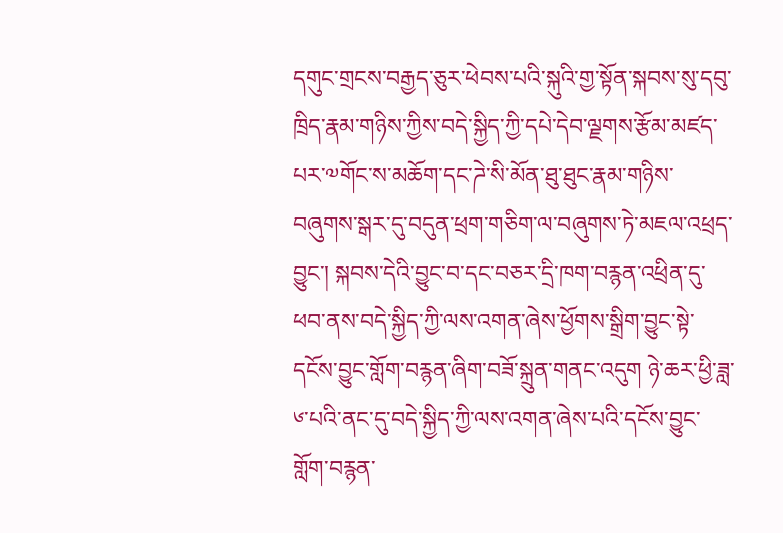དགུང་གྲངས་བརྒྱད་ཅུར་ཕེབས་པའི་སྐུའི་གྱ་སྟོན་སྐབས་སུ་དབུ་ཁྲིད་རྣམ་གཉིས་ཀྱིས་བདེ་སྐྱིད་ཀྱི་དཔེ་དེབ་ལྗགས་རྩོམ་མཛད་པར་༧གོང་ས་མཆོག་དང་ཌེ་སི་མོན་ཐུ་ཐུང་རྣམ་གཉིས་བཞུགས་སྒར་དུ་བདུན་ཕྲག་གཅིག་ལ་བཞུགས་ཏེ་མཇལ་འཕྲད་བྱུང་། སྐབས་དེའི་བྱུང་བ་དང་བཅར་དྲི་ཁག་བརྙན་འཕྲིན་དུ་ཕབ་ནས་བདེ་སྐྱིད་ཀྱི་ལས་འགན་ཞེས་ཕྱོགས་སྒྲིག་བྱུང་སྟེ་དངོས་བྱུང་གློག་བརྙན་ཞིག་བཟོ་སྐྲུན་གནང་འདུག ཉེ་ཆར་ཕྱི་ཟླ་༦་པའི་ནང་དུ་བདེ་སྐྱིད་ཀྱི་ལས་འགན་ཞེས་པའི་དངོས་བྱུང་གློག་བརྙན་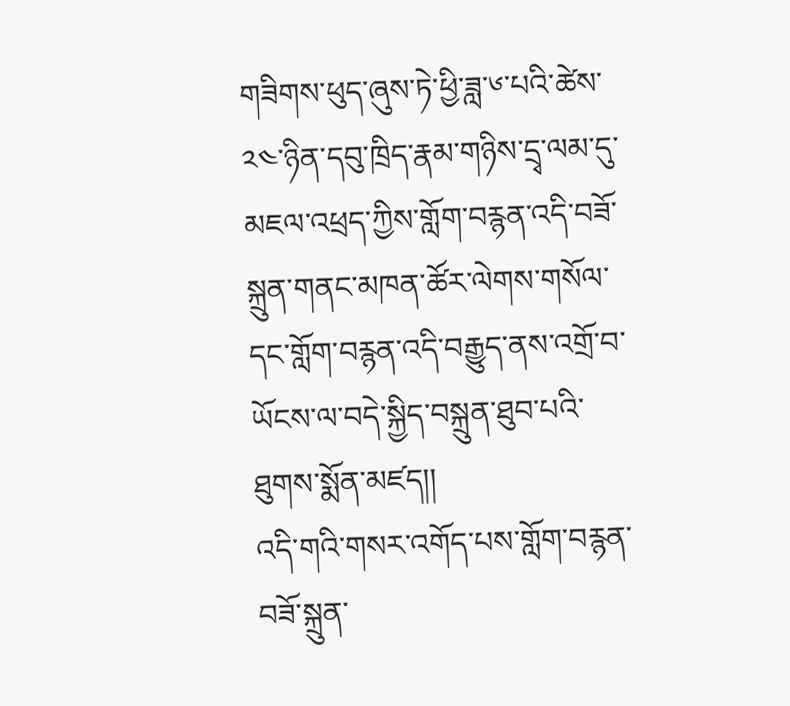གཟིགས་ཕུད་ཞུས་ཏེ་ཕྱི་ཟླ་༦་པའི་ཚེས་༢༤་ཉིན་དབུ་ཁྲིད་རྣམ་གཉིས་དྲྭ་ལམ་དུ་མཇལ་འཕྲད་ཀྱིས་གློག་བརྙན་འདི་བཟོ་སྐྲུན་གནང་མཁན་ཚོར་ལེགས་གསོལ་དང་གློག་བརྙན་འདི་བརྒྱུད་ནས་འགྲོ་བ་ཡོངས་ལ་བདེ་སྐྱིད་བསྐྲུན་ཐུབ་པའི་ཐུགས་སྨོན་མཛད།།
འདི་གའི་གསར་འགོད་པས་གློག་བརྙན་བཟོ་སྐྲུན་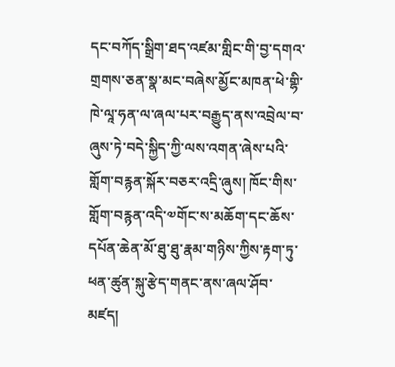དང་བཀོད་སྒྲིག་ཐད་འཛམ་གླིང་གི་བྱ་དགའ་གྲགས་ཅན་སྣ་མང་བཞེས་མྱོང་མཁན་ཕེ་གྷི་ཁེ་ལཱ་ཧན་ལ་ཞལ་པར་བརྒྱུད་ནས་འབྲེལ་བ་ཞུས་ཏེ་བདེ་སྐྱིད་ཀྱི་ལས་འགན་ཞེས་པའི་གློག་བརྙན་སྐོར་བཅར་འདྲི་ཞུས། ཁོང་གིས་གློག་བརྙན་འདི་༧གོང་ས་མཆོག་དང་ཆོས་དཔོན་ཆེན་མོ་ཐུ་ཐུ་རྣམ་གཉིས་ཀྱིས་རྟག་ཏུ་ཕན་ཚུན་སྐུ་རྩེད་གནང་ནས་ཞལ་ཤོབ་མཛད།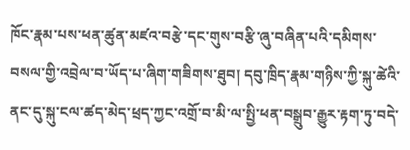ཁོང་རྣམ་པས་ཕན་ཚུན་མཛའ་བརྩེ་དང་གུས་བརྩི་ཞུ་བཞིན་པའི་དམིགས་བསལ་གྱི་འབྲེལ་བ་ཡོད་པ་ཞིག་གཟིགས་ཐུབ། དབུ་ཁྲིད་རྣམ་གཉིས་ཀྱི་སྐུ་ཚེའི་ནང་དུ་སྐུ་ངལ་ཚད་མེད་ཕྲད་ཀྱང་འགྲོ་བ་མི་ལ་སྤྱི་ཕན་བསྒྲུབ་རྒྱུར་རྟག་ཏུ་བདེ་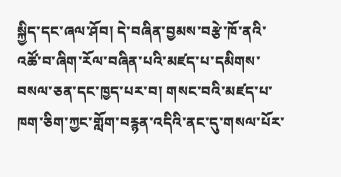སྐྱིད་དང་ཞལ་ཤོབ། དེ་བཞིན་བྱམས་བརྩེ་ཁོ་ནའི་འཚོ་བ་ཞིག་རོལ་བཞིན་པའི་མཛད་པ་དམིགས་བསལ་ཅན་དང་ཁྱད་པར་བ། གསང་བའི་མཛད་པ་ཁག་ཅིག་ཀྱང་གློག་བརྙན་འདིའི་ནང་དུ་གསལ་པོར་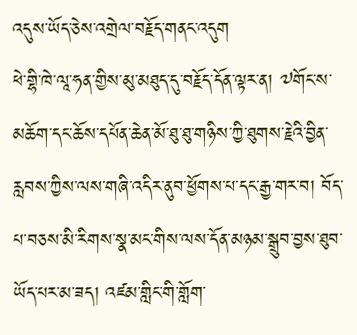འདུས་ཡོད་ཅེས་འགྲེལ་བརྗོད་གནང་འདུག
ཕེ་གྷི་ཁེ་ལཱ་ཧན་གྱིས་མུ་མཐུད་དུ་བརྗོད་དོན་ལྟར་ན། ༧གོང་ས་མཆོག་དང་ཆོས་དཔོན་ཆེན་མོ་ཐུ་ཐུ་གཉིས་ཀྱི་ཐུགས་རྗེའི་བྱིན་རླབས་ཀྱིས་ལས་གཞི་འདིར་ནུབ་ཕྱོགས་པ་དང་རྒྱ་གར་བ། བོད་པ་བཅས་མི་རིགས་སྣ་མང་གིས་ལས་དོན་མཉམ་སྒྲུབ་བྱས་ཐུབ་ཡོད་པར་མ་ཟད། འཛམ་གླིང་གི་གློག་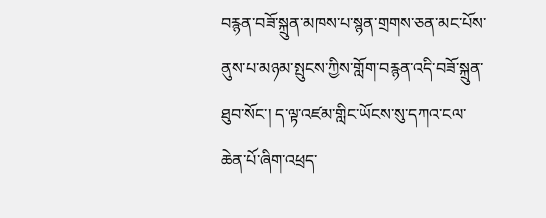བརྙན་བཟོ་སྐྲུན་མཁས་པ་སྙན་གྲགས་ཅན་མང་པོས་ནུས་པ་མཉམ་སྤུངས་ཀྱིས་གློག་བརྙན་འདི་བཟོ་སྐྲུན་ཐུབ་སོང་། ད་ལྟ་འཛམ་གླིང་ཡོངས་སུ་དཀའ་ངལ་ཆེན་པོ་ཞིག་འཕྲད་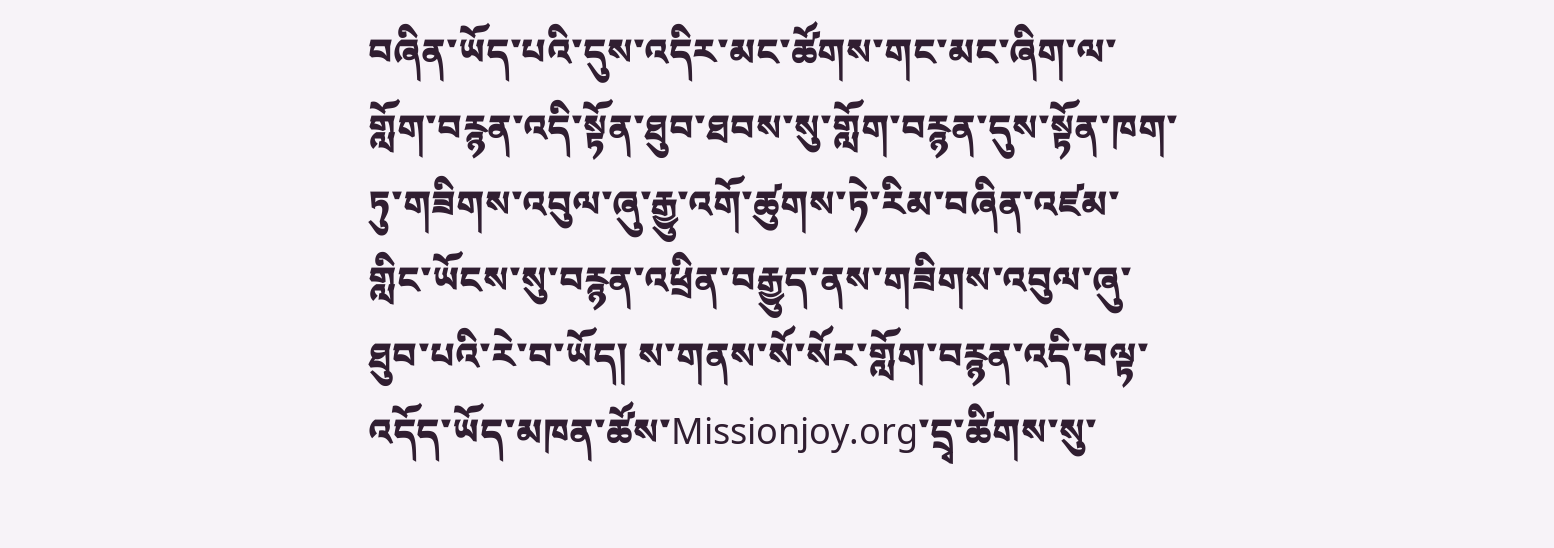བཞིན་ཡོད་པའི་དུས་འདིར་མང་ཚོགས་གང་མང་ཞིག་ལ་གློག་བརྙན་འདི་སྟོན་ཐུབ་ཐབས་སུ་གློག་བརྙན་དུས་སྟོན་ཁག་ཏུ་གཟིགས་འབུལ་ཞུ་རྒྱུ་འགོ་ཚུགས་ཏེ་རིམ་བཞིན་འཛམ་གླིང་ཡོངས་སུ་བརྙན་འཕྲིན་བརྒྱུད་ནས་གཟིགས་འབུལ་ཞུ་ཐུབ་པའི་རེ་བ་ཡོད། ས་གནས་སོ་སོར་གློག་བརྙན་འདི་བལྟ་འདོད་ཡོད་མཁན་ཚོས་Missionjoy.org་དྲྭ་ཚིགས་སུ་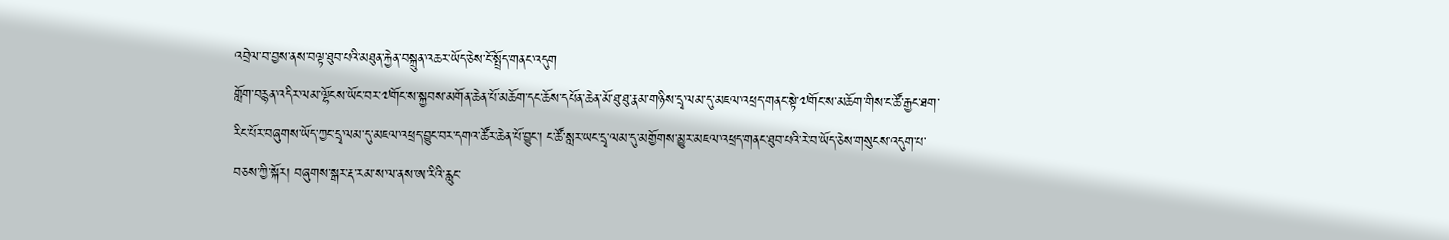འབྲེལ་བ་བྱས་ནས་བལྟ་ཐུབ་པའི་མཐུན་རྐྱེན་བསྐྲུན་འཆར་ཡོད་ཅེས་ངོ་སྤྲོད་གནང་འདུག
གློག་བརྙན་འདིར་ལམ་ལྷོངས་ཡོང་བར་༧གོང་ས་སྐྱབས་མགོན་ཆེན་པོ་མཆོག་དང་ཆོས་དཔོན་ཆེན་མོ་ཐུ་ཐུ་རྣམ་གཉིས་དྲྭ་ལམ་དུ་མཇལ་འཕྲད་གནང་སྟེ་༧གོང་ས་མཆོག་གིས་ང་ཚོ་རྒྱང་ཐག་རིང་པོར་བཞུགས་ཡོད་ཀྱང་དྲྭ་ལམ་དུ་མཇལ་འཕྲད་བྱུང་བར་དགའ་ཚོར་ཆེན་པོ་བྱུང་། ང་ཚོ་སླར་ཡང་དྲྭ་ལམ་དུ་མགྱོགས་མྱུར་མཇལ་འཕྲད་གནང་ཐུབ་པའི་རེ་བ་ཡོད་ཅེས་གསུངས་འདུག་པ་བཅས་ཀྱི་སྐོར། བཞུགས་སྒར་རྡ་རམ་ས་ལ་ནས་ཨ་རིའི་རླུང་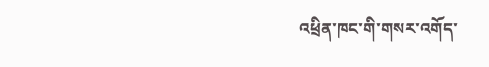འཕྲིན་ཁང་གི་གསར་འགོད་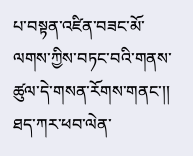པ་བསྟན་འཛིན་བཟང་མོ་ལགས་ཀྱིས་བཏང་བའི་གནས་ཚུལ་དེ་གསན་རོགས་གནང་།།
ཐད་ཀར་ཕབ་ལེན་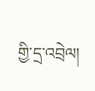གྱི་དྲ་འབྲེལ།